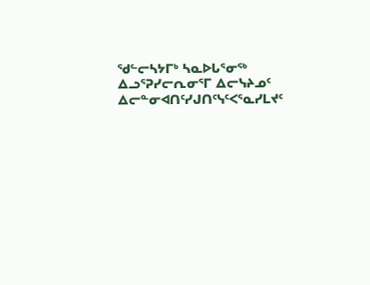ᖁᓪᓕᓴᔭᒥᒃ ᓴᓇᐅᒐᕐᓂᖅ ᐃᓗᕐᕈᓯᓕᕆᓂᕐᒥ ᐃᓕᓭᔨᓄᑦ
ᐃᓕᓐᓂᐊᑎᑦᓯᒍᑎᑦᓭᑦᐸᕐᓇᓯᒪᔪᑦ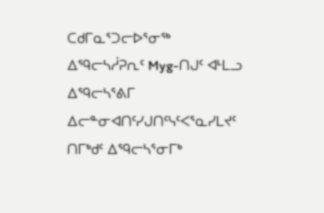ᑕᑯᒥᓇᕐᑐᓕᐅᕐᓂᖅ
ᐃᙯᓕᓴᓲᕈᕆᑦ Myg-ᑎᒍᑦ ᐊᒻᒪᓗ ᐃᙯᓕᓴᕐᕕᒥ
ᐃᓕᓐᓂᐊᑎᑦᓯᒍᑎᑦᓭᑦᐸᕐᓇᓯᒪᔪᑦ
ᑎᒥᒃᑯᑦ ᐃᙯᓕᓴᕐᓂᒥᒃ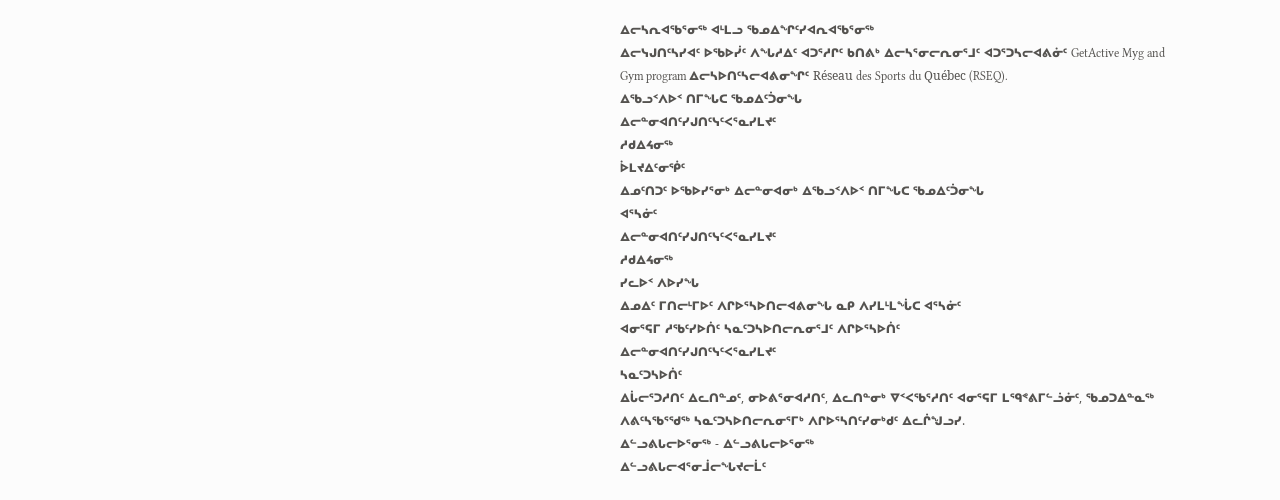ᐃᓕᓴᕆᐊᖃᕐᓂᖅ ᐊᒻᒪᓗ ᖃᓄᐃᖏᑦᓯᐊᕆᐊᖃᕐᓂᖅ
ᐃᓕᓭᒍᑎᑦᓴᓯᐊᑦ ᐅᖃᐅᓰᑦ ᐱᖓᓱᐃᑦ ᐊᑐᕐᓱᒋᑦ ᑲᑎᕕᒃ ᐃᓕᓴᕐᓂᓕᕆᓂᕐᒧᑦ ᐊᑐᕐᑐᓴᓕᐊᕕᓃᑦ GetActive Myg and Gym program ᐃᓕᓴᐅᑎᑦᓴᓕᐊᕕᓂᖏᑦ Réseau des Sports du Québec (RSEQ).
ᐃᖃᓗᑉᐱᐅᑉ ᑎᒥᖓᑕ ᖃᓄᐃᑦᑑᓂᖓ
ᐃᓕᓐᓂᐊᑎᑦᓯᒍᑎᑦᓭᑦᐸᕐᓇᓯᒪᔪᑦ
ᓱᑯᐃᔦᓂᖅ
ᐆᒪᔪᐃᑦᓂᖀᑦ
ᐃᓄᑦᑎᑐᑦ ᐅᖃᐅᓯᕐᓂᒃ ᐃᓕᓐᓂᐊᓂᒃ ᐃᖃᓗᑉᐱᐅᑉ ᑎᒥᖓᑕ ᖃᓄᐃᑦᑑᓂᖓ
ᐊᕐᓴᓃᑦ
ᐃᓕᓐᓂᐊᑎᑦᓯᒍᑎᑦᓭᑦᐸᕐᓇᓯᒪᔪᑦ
ᓱᑯᐃᔦᓂᖅ
ᓯᓚᐅᑉ ᐱᐅᓯᖓ
ᐃᓄᐃᑦ ᒥᑎᓕᒻᒥᐅᑦ ᐱᒋᐅᕐᓴᐅᑎᓕᐊᕕᓂᖓ ᓇᑭ ᐱᓯᒪᒻᒪᖔᑕ ᐊᕐᓴᓃᑦ
ᐊᓂᕐᕋᒥ ᓱᖃᑦᓯᐅᑏᑦ ᓴᓇᑦᑐᓴᐅᑎᓕᕆᓂᕐᒧᑦ ᐱᒋᐅᕐᓴᐅᑏᑦ
ᐃᓕᓐᓂᐊᑎᑦᓯᒍᑎᑦᓭᑦᐸᕐᓇᓯᒪᔪᑦ
ᓴᓇᑦᑐᓴᐅᑏᑦ
ᐃᒑᓕᕐᑐᓱᑎᑦ ᐃᓚᑎᓐᓄᑦ, ᓂᐅᕕᕐᓂᐊᓱᑎᑦ, ᐃᓚᑎᓐᓂᒃ ᐁᑉᐸᖃᕐᓱᑎᑦ ᐊᓂᕐᕋᒥ ᒪᙯᕝᕕᒥᓪᓘᓃᑦ, ᖃᓄᑐᐃᓐᓇᖅ ᐱᕕᑦᓴᖃᕐᖁᖅ ᓴᓇᑦᑐᓴᐅᑎᓕᕆᓂᕐᒥᒃ ᐱᒋᐅᕐᓴᑎᑦᓯᓂᒃᑯᑦ ᐃᓚᒌᖑᓗᓯ.
ᐃᓪᓗᕕᒐᓕᐅᕐᓂᖅ - ᐃᓪᓗᕕᒐᓕᐅᕐᓂᖅ
ᐃᓪᓗᕕᒐᓕᐊᕐᓂᒨᓕᖓᔪᓕᒫᑦ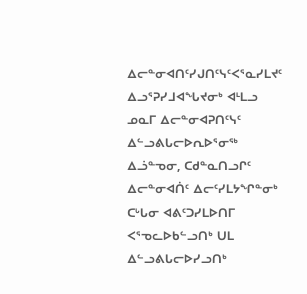ᐃᓕᓐᓂᐊᑎᑦᓯᒍᑎᑦᓭᑦᐸᕐᓇᓯᒪᔪᑦ
ᐃᓗᕐᕈᓯᒧᐊᖓᔪᓂᒃ ᐊᒻᒪᓗ ᓄᓇᒥ ᐃᓕᓐᓂᐊᕈᑎᑦᓭᑦ
ᐃᓪᓗᕕᒐᓕᐅᕆᐅᕐᓂᖅ ᐃᓘᓐᓀᓂ, ᑕᑯᓐᓇᑎᓗᒋᑦ ᐃᓕᓐᓂᐊᑏᑦ ᐃᓕᑦᓯᒪᔭᖏᓐᓂᒃ ᑕᒡᒐᓂ ᐊᕕᑦᑐᓯᒪᐅᑎᒥ ᐸᕐᓀᓚᐅᑲᓪᓗᑎᒃ ᑌᒪ ᐃᓪᓗᕕᒐᓕᐅᓯᓗᑎᒃ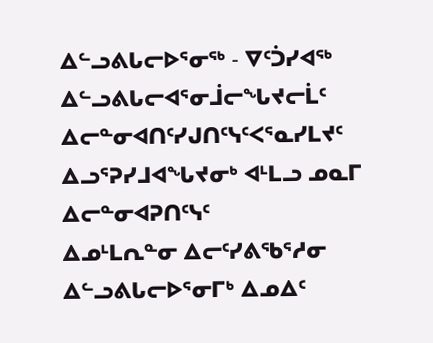ᐃᓪᓗᕕᒐᓕᐅᕐᓂᖅ - ᐁᑦᑑᓯᐊᖅ
ᐃᓪᓗᕕᒐᓕᐊᕐᓂᒨᓕᖓᔪᓕᒫᑦ
ᐃᓕᓐᓂᐊᑎᑦᓯᒍᑎᑦᓭᑦᐸᕐᓇᓯᒪᔪᑦ
ᐃᓗᕐᕈᓯᒧᐊᖓᔪᓂᒃ ᐊᒻᒪᓗ ᓄᓇᒥ ᐃᓕᓐᓂᐊᕈᑎᑦᓭᑦ
ᐃᓄᒻᒪᕆᓐᓂ ᐃᓕᑦᓯᕕᖃᕐᓱᓂ ᐃᓪᓗᕕᒐᓕᐅᕐᓂᒥᒃ ᐃᓄᐃᑦ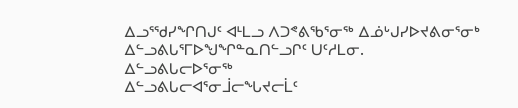ᐃᓗᕐᖁᓯᖏᑎᒍᑦ ᐊᒻᒪᓗ ᐱᑐᕝᕕᖃᕐᓂᖅ ᐃᓅᒡᒍᓯᐅᔪᕕᓂᕐᓂᒃ ᐃᓪᓗᕕᒐᕐᒥᐅᖑᖏᓐᓇᑎᓪᓗᒋᑦ ᑌᑦᓱᒪᓂ.
ᐃᓪᓗᕕᒐᓕᐅᕐᓂᖅ
ᐃᓪᓗᕕᒐᓕᐊᕐᓂᒨᓕᖓᔪᓕᒫᑦ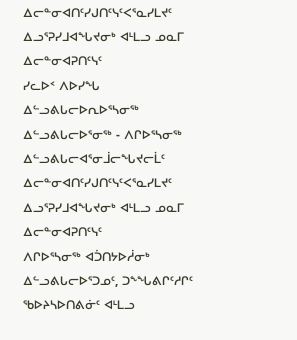ᐃᓕᓐᓂᐊᑎᑦᓯᒍᑎᑦᓭᑦᐸᕐᓇᓯᒪᔪᑦ
ᐃᓗᕐᕈᓯᒧᐊᖓᔪᓂᒃ ᐊᒻᒪᓗ ᓄᓇᒥ ᐃᓕᓐᓂᐊᕈᑎᑦᓭᑦ
ᓯᓚᐅᑉ ᐱᐅᓯᖓ
ᐃᓪᓗᕕᒐᓕᐅᕆᐅᕐᓴᓂᖅ
ᐃᓪᓗᕕᒐᓕᐅᕐᓂᖅ - ᐱᒋᐅᕐᓴᓂᖅ
ᐃᓪᓗᕕᒐᓕᐊᕐᓂᒨᓕᖓᔪᓕᒫᑦ
ᐃᓕᓐᓂᐊᑎᑦᓯᒍᑎᑦᓭᑦᐸᕐᓇᓯᒪᔪᑦ
ᐃᓗᕐᕈᓯᒧᐊᖓᔪᓂᒃ ᐊᒻᒪᓗ ᓄᓇᒥ ᐃᓕᓐᓂᐊᕈᑎᑦᓭᑦ
ᐱᒋᐅᕐᓴᓂᖅ ᐊᑑᑎᔭᐅᓲᓂᒃ ᐃᓪᓗᕕᒐᓕᐅᕐᑐᓄᑦ, ᑐᖕᖓᕕᒋᑦᓱᒋᑦ ᖃᐅᔨᓴᐅᑎᕕᓃᑦ ᐊᒻᒪᓗ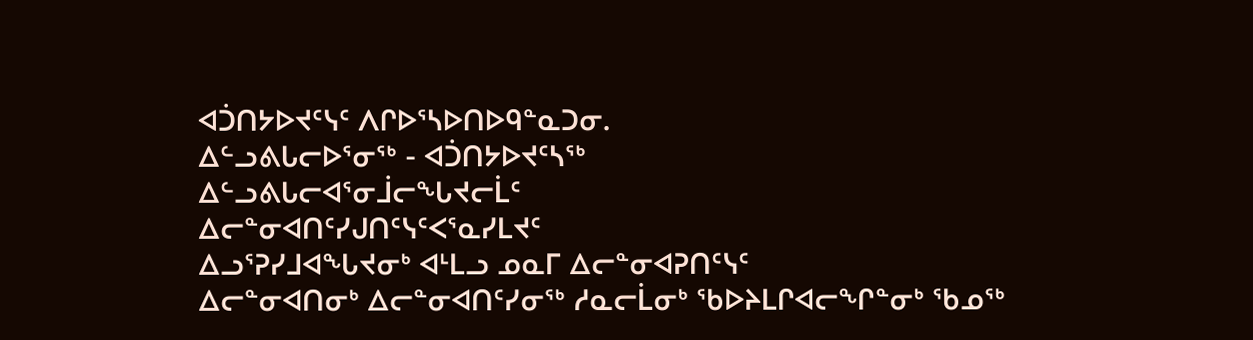ᐊᑑᑎᔭᐅᔪᑦᓭᑦ ᐱᒋᐅᕐᓴᐅᑎᐅᑫᓐᓇᑐᓂ.
ᐃᓪᓗᕕᒐᓕᐅᕐᓂᖅ - ᐊᑑᑎᔭᐅᔪᑦᓴᖅ
ᐃᓪᓗᕕᒐᓕᐊᕐᓂᒨᓕᖓᔪᓕᒫᑦ
ᐃᓕᓐᓂᐊᑎᑦᓯᒍᑎᑦᓭᑦᐸᕐᓇᓯᒪᔪᑦ
ᐃᓗᕐᕈᓯᒧᐊᖓᔪᓂᒃ ᐊᒻᒪᓗ ᓄᓇᒥ ᐃᓕᓐᓂᐊᕈᑎᑦᓭᑦ
ᐃᓕᓐᓂᐊᑎᓂᒃ ᐃᓕᓐᓂᐊᑎᑦᓯᓂᖅ ᓱᓇᓕᒫᓂᒃ ᖃᐅᔨᒪᒋᐊᓕᖏᓐᓂᒃ ᖃᓄᖅ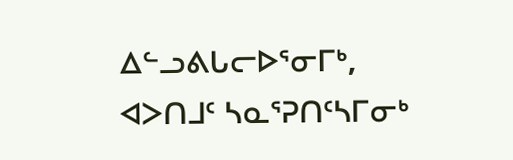ᐃᓪᓗᕕᒐᓕᐅᕐᓂᒥᒃ, ᐊᐳᑎᒧᑦ ᓴᓇᕐᕈᑎᑦᓴᒥᓂᒃ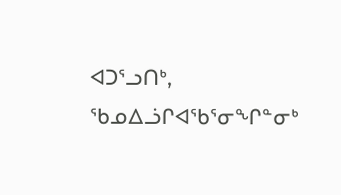ᐊᑐᕐᓗᑎᒃ, ᖃᓄᐃᓘᒋᐊᖃᕐᓂᖏᓐᓂᒃ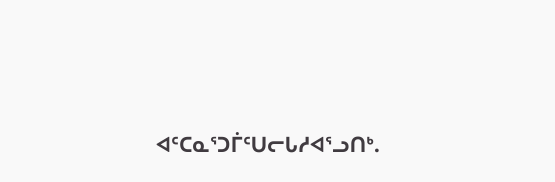ᐊᑦᑕᓇᕐᑐᒦᑦᑌᓕᒐᓱᐊᕐᓗᑎᒃ.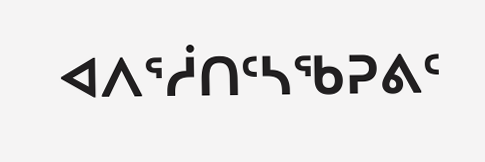ᐊᐱᕐᓲᑎᑦᓴᖃᕈᕕᑦ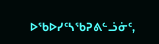ᐅᖃᐅᓯᑦᓴᖃᕈᕕᓪᓘᓃᑦ,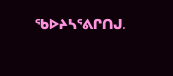ᖃᐅᔨᓴᕐᕕᒋᑎᒍ.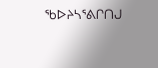ᖃᐅᔨᓴᕐᕕᒋᑎᒍ